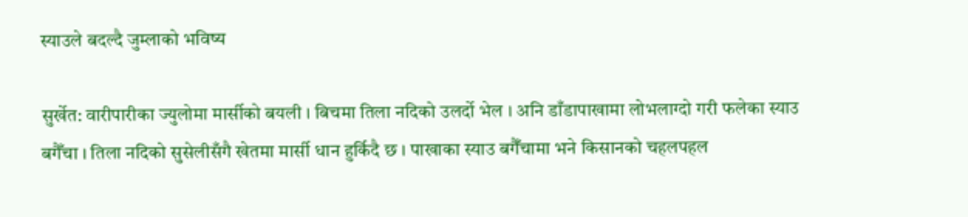स्याउले बदल्दै जुम्लाको भविष्य

सुर्खेत: वारीपारीका ज्युलोमा मार्सीको बयली । बिचमा तिला नदिको उलर्दो भेल । अनि डाँडापाखामा लोभलाग्दो गरी फलेका स्याउ बगैँचा । तिला नदिको सुसेलीसँगै खेतमा मार्सी धान हुर्किदै छ । पाखाका स्याउ बगैँचामा भने किसानको चहलपहल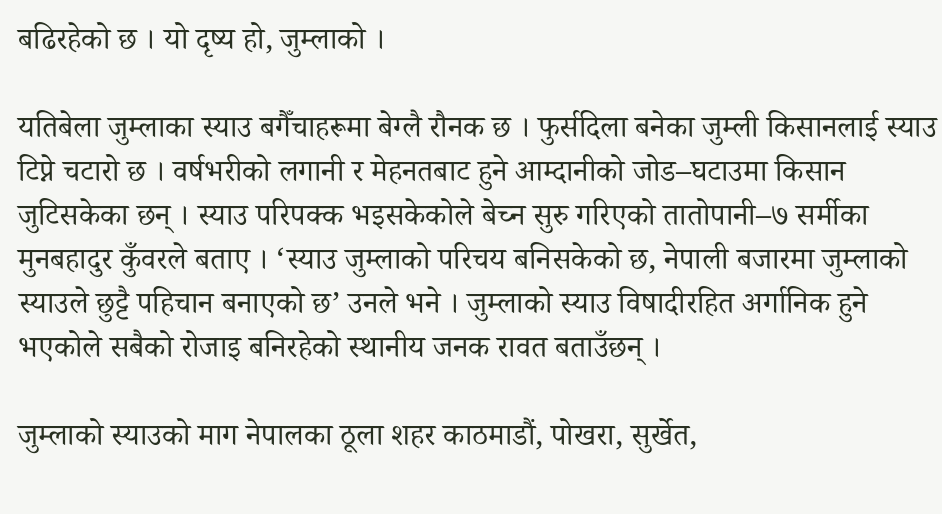बढिरहेको छ । यो दृष्य हो, जुम्लाको ।

यतिबेला जुम्लाका स्याउ बगैँचाहरूमा बेग्लै रौनक छ । फुर्सदिला बनेका जुम्ली किसानलाई स्याउ टिप्ने चटारो छ । वर्षभरीको लगानी र मेहनतबाट हुने आम्दानीको जोड–घटाउमा किसान जुटिसकेका छन् । स्याउ परिपक्क भइसकेकोले बेच्न सुरु गरिएको तातोपानी–७ सर्मीका मुनबहादुर कुँवरले बताए । ‘स्याउ जुम्लाको परिचय बनिसकेको छ, नेपाली बजारमा जुम्लाको स्याउले छुट्टै पहिचान बनाएको छ’ उनले भने । जुम्लाको स्याउ विषादीरहित अर्गानिक हुने भएकोले सबैको रोजाइ बनिरहेको स्थानीय जनक रावत बताउँछन् ।

जुम्लाको स्याउको माग नेपालका ठूला शहर काठमाडौं, पोखरा, सुर्खेत,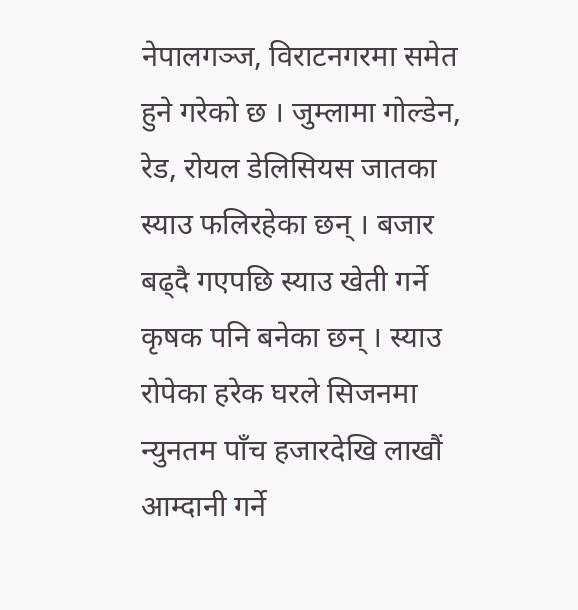नेपालगञ्ज, विराटनगरमा समेत हुने गरेको छ । जुम्लामा गोल्डेन, रेड, रोयल डेलिसियस जातका स्याउ फलिरहेका छन् । बजार बढ्दै गएपछि स्याउ खेती गर्ने कृषक पनि बनेका छन् । स्याउ रोपेका हरेक घरले सिजनमा न्युनतम पाँच हजारदेखि लाखौं आम्दानी गर्ने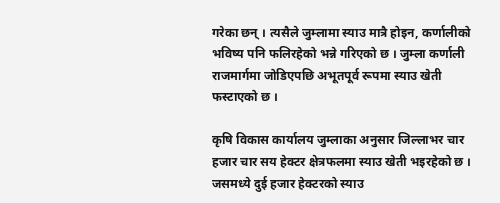गरेका छन् । त्यसैले जुम्लामा स्याउ मात्रै होइन, कर्णालीको भविष्य पनि फलिरहेको भन्ने गरिएको छ । जुम्ला कर्णाली राजमार्गमा जोडिएपछि अभूतपूर्व रूपमा स्याउ खेती फस्टाएको छ ।

कृषि विकास कार्यालय जुम्लाका अनुसार जिल्लाभर चार हजार चार सय हेक्टर क्षेत्रफलमा स्याउ खेती भइरहेको छ । जसमध्ये दुई हजार हेक्टरको स्याउ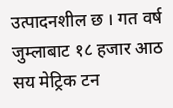उत्पादनशील छ । गत वर्ष जुम्लाबाट १८ हजार आठ सय मेट्रिक टन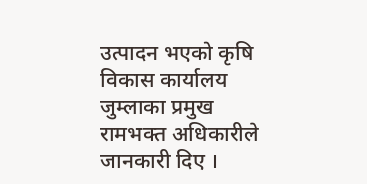उत्पादन भएको कृषि विकास कार्यालय जुम्लाका प्रमुख रामभक्त अधिकारीले जानकारी दिए ।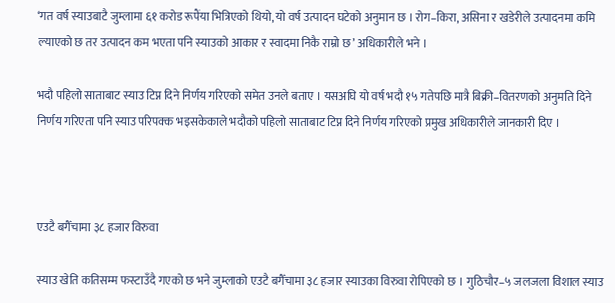‘गत वर्ष स्याउबाटै जुम्लामा ६१ करोड रूपैंया भित्रिएको थियो, यो वर्ष उत्पादन घटेको अनुमान छ । रोग–किरा, असिना र खडेरीले उत्पादनमा कमि ल्याएको छ तर उत्पादन कम भएता पनि स्याउको आकार र स्वादमा निकै राम्रो छ’ अधिकारीले भने ।

भदौ पहिलो साताबाट स्याउ टिप्न दिने निर्णय गरिएको समेत उनले बताए । यसअघि यो वर्ष भदौ १५ गतेपछि मात्रै बिक्री–वितरणको अनुमति दिने निर्णय गरिएता पनि स्याउ परिपक्क भइसकेकाले भदौको पहिलो साताबाट टिप्न दिने निर्णय गरिएको प्रमुख अधिकारीले जानकारी दिए ।



एउटै बगैँचामा ३८ हजार विरुवा

स्याउ खेति कतिसम्म फस्टाउँदै गएको छ भने जुम्लाको एउटै बगैँचामा ३८ हजार स्याउका विरुवा रोपिएको छ । गुठिचौर–५ जलजला विशाल स्याउ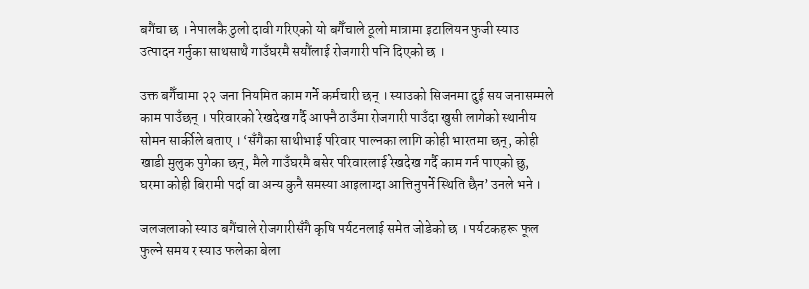बगैंचा छ । नेपालकै ठुलो दावी गरिएको यो बगैँचाले ठूलो मात्रामा इटालियन फुजी स्याउ उत्पादन गर्नुका साथसाथै गाउँघरमै सयौंलाई रोजगारी पनि दिएको छ ।

उक्त बगैँचामा २२ जना नियमित काम गर्ने कर्मचारी छन् । स्याउको सिजनमा दुई सय जनासम्मले काम पाउँछन् । परिवारको रेखदेख गर्दै आफ्नै ठाउँमा रोजगारी पाउँदा खुसी लागेको स्थानीय सोमन सार्कीले बताए । ‘सँगैका साथीभाई परिवार पाल्नका लागि कोही भारतमा छन्, कोही खाडी मुलुक पुगेका छन्, मैले गाउँघरमै बसेर परिवारलाई रेखदेख गर्दै काम गर्न पाएको छु, घरमा कोही बिरामी पर्दा वा अन्य कुनै समस्या आइलाग्दा आत्तिनुपर्ने स्थिति छैन’ उनले भने ।

जलजलाको स्याउ बगैंचाले रोजगारीसँगै कृषि पर्यटनलाई समेत जोडेको छ । पर्यटकहरू फूल फुल्ने समय र स्याउ फलेका बेला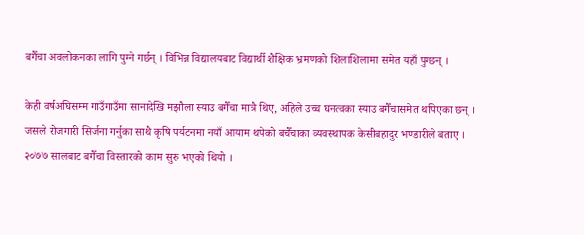बगैँचा अवलोकनका लागि पुग्ने गर्छन् । विभिन्न विद्यालयबाट विद्यार्थी शैक्षिक भ्रमणको शिलाशिलामा समेत यहाँ पुग्छन् ।

केही वर्षअघिसम्म गाउँगाउँमा सानादेखि मझौला स्याउ बगैँचा मात्रै थिए, अहिले उच्च घनत्वका स्याउ बगैँचासमेत थपिएका छन् । जसले रोजगारी सिर्जना गर्नुका साथै कृषि पर्यटनमा नयाँ आयाम थपेको बचैँचाका व्यवस्थापक केसीबहादुर भण्डारीले बताए । २०७७ सालबाट बगैँचा विस्तारको काम सुरु भएको थियो ।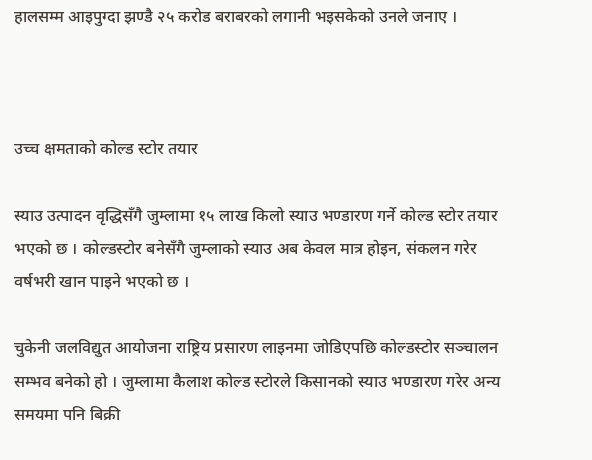हालसम्म आइपुग्दा झण्डै २५ करोड बराबरको लगानी भइसकेको उनले जनाए ।



उच्च क्षमताको कोल्ड स्टोर तयार

स्याउ उत्पादन वृद्धिसँगै जुम्लामा १५ लाख किलो स्याउ भण्डारण गर्ने कोल्ड स्टोर तयार भएको छ । कोल्डस्टोर बनेसँगै जुम्लाको स्याउ अब केवल मात्र होइन, संकलन गरेर वर्षभरी खान पाइने भएको छ ।

चुकेनी जलविद्युत आयोजना राष्ट्रिय प्रसारण लाइनमा जोडिएपछि कोल्डस्टोर सञ्चालन सम्भव बनेको हो । जुम्लामा कैलाश कोल्ड स्टोरले किसानको स्याउ भण्डारण गरेर अन्य समयमा पनि बिक्री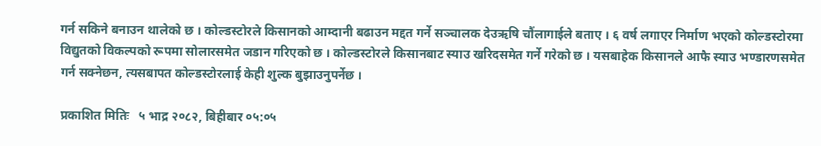गर्न सकिने बनाउन थालेको छ । कोल्डस्टोरले किसानको आम्दानी बढाउन मद्दत गर्ने सञ्चालक देउऋषि चौंलागाईले बताए । ६ वर्ष लगाएर निर्माण भएको कोल्डस्टोरमा विद्युतको विकल्पको रूपमा सोलारसमेत जडान गरिएको छ । कोल्डस्टोरले किसानबाट स्याउ खरिदसमेत गर्ने गरेको छ । यसबाहेक किसानले आफै स्याउ भण्डारणसमेत गर्न सक्नेछन, त्यसबापत कोल्डस्टोरलाई केही शुल्क बुझाउनुपर्नेछ ।

प्रकाशित मितिः   ५ भाद्र २०८२, बिहीबार ०५:०५